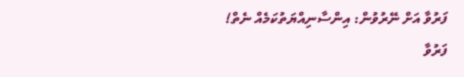ފަރުވާ އަށް ނޭރުވުން: އިންސާނިއްޔަތުކަމެއް ނެތް!
ފަރުވާ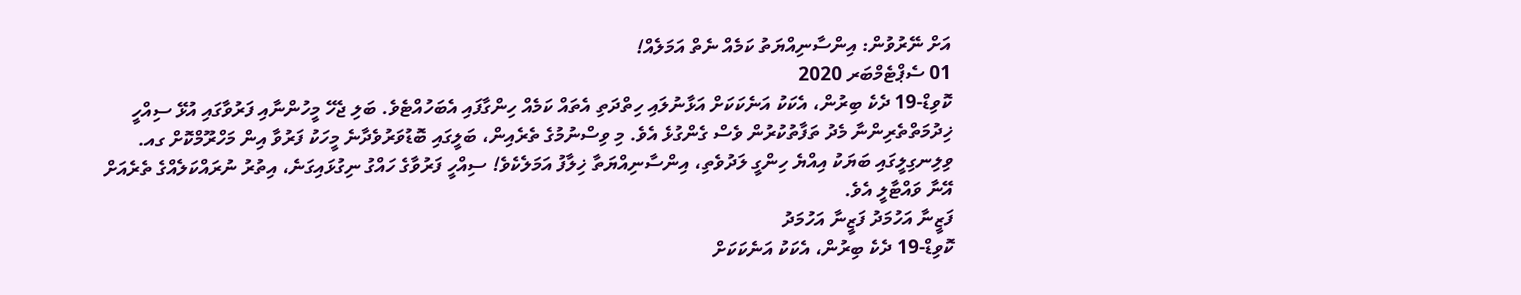އަށް ނޭރުވުން: އިންސާނިއްޔަތު ކަމެއް ނެތް އަމަލެއް!
01 ސެޕްޓެމްބަރ 2020
ކޮވިޑް-19 ދެކެ ބިރުން، އެކަކު އަނެކަކަށް އަޅާނުލައި ހިތްދަތި އެތައް ކަމެއް ހިންގާފައި އެބަހުއްޓެވެ. ބަލި ޖެހޭ މީހުންނާއި ފަރުވާގައި އުޅޭ ސިއްހީ ޚިދުމަތްތެރިންނާ މެދު ތަފާތުކުރުން ވެސް ގެންގުޅެ އެވެ. މި ވިސްނުމުގެ ތެރެއިން، ބަލީގައި ބޮޑުވަރުވެދާނެ މީހަކު ފަރުވާ އިން މަހްރޫމްކޮށް ގއ. ވިލިނގިލީގައި ބަޔަކު އިއްޔެ ހިންގީ ލަދުވެތި، އިންސާނިއްޔަތާ ޚިލާފު އަމަލެކެވެ! ސިއްހީ ފަރުވާގެ ހައްގު ނިގުޅައިގަނެ، އިތުރު ނުރައްކަލެއްގެ ތެރެއަށް އޭނާ ވައްޓާލީ އެވެ.
ފަޒީނާ އަހުމަދު ފަޒީނާ އަހުމަދު
ކޮވިޑް-19 ދެކެ ބިރުން، އެކަކު އަނެކަކަށް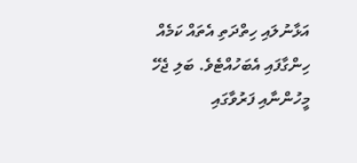އަޅާނުލައި ހިތްދަތި އެތައް ކަމެއް ހިންގާފައި އެބަހުއްޓެވެ. ބަލި ޖެހޭ މީހުންނާއި ފަރުވާގައި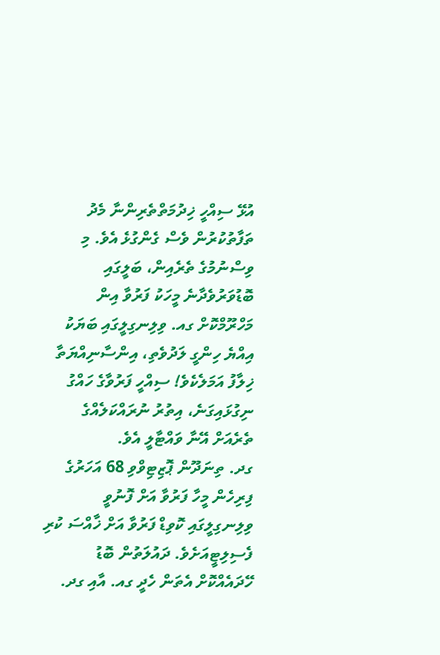އުޅޭ ސިއްހީ ޚިދުމަތްތެރިންނާ މެދު ތަފާތުކުރުން ވެސް ގެންގުޅެ އެވެ. މި ވިސްނުމުގެ ތެރެއިން، ބަލީގައި ބޮޑުވަރުވެދާނެ މީހަކު ފަރުވާ އިން މަހްރޫމްކޮށް ގއ. ވިލިނގިލީގައި ބަޔަކު އިއްޔެ ހިންގީ ލަދުވެތި، އިންސާނިއްޔަތާ ޚިލާފު އަމަލެކެވެ! ސިއްހީ ފަރުވާގެ ހައްގު ނިގުޅައިގަނެ، އިތުރު ނުރައްކަލެއްގެ ތެރެއަށް އޭނާ ވައްޓާލީ އެވެ.
ގދ. ތިނަދޫން ޕޮޒިޓިވްވި 68 އަހަރުގެ ފިރިހެން މީހާ ފަރުވާ އަށް ފޮނުވީ ވިލިނގިލީގައި ކޮވިޑް ފަރުވާ އަށް ޚާއްސަ ކުރި ފެސިލިޓީއަށެވެ. ދައުލަތުން ބޮޑު ހޭދައެއްކޮށް އެތަން ހެދީ ގއ. އާއި ގދ.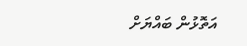އަތޮޅުން ބައްޔަށް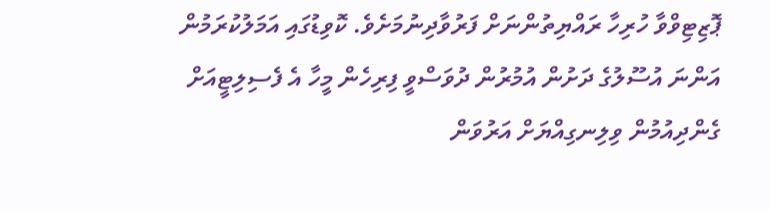ޕޮޒިޓިވްވާ ހުރިހާ ރައްޔިތުންނަށް ފަރުވާދިނުމަށެވެ. ކޮވިޑުގައި އަމަލުކުރަމުން އަންނަ އުސޫލުގެ ދަށުން އުމުރުން ދުވަސްވީ ފިރިހެން މީހާ އެ ފެސިލިޓީއަށް ގެންދިއުމުން ވިލިނގިއްޔަށް އަރުވަން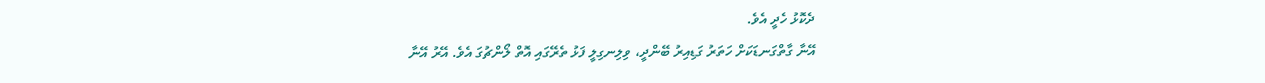ދެކޮޅު ހެދީ އެވެ.
އޭނާ ގާތްގަނޑަކަށް ހަތަރު ގަޑިއިރު ބޭންދީ، ވިލިނގިލީ ފަޅު ތެރޭގައި އޮތް ލޯންޗުގަ އެވެ. އޭރު އޭނާ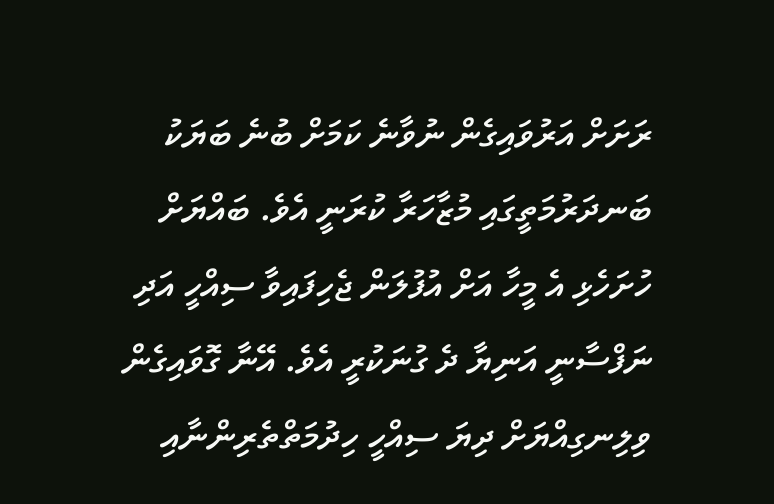ރަށަށް އަރުވައިގެން ނުވާނެ ކަމަށް ބުނެ ބަޔަކު ބަނދަރުމަތީގައި މުޒާހަރާ ކުރަނީ އެވެ. ބައްޔަށް ހުށަހެޅި އެ މީހާ އަށް އުފުލަން ޖެހިފައިވާ ސިއްހީ އަދި ނަފްސާނީ އަނިޔާ ދެ ގުނަކުރީ އެވެ. އޭނާ ގޮވައިގެން ވިލިނގިއްޔަށް ދިޔަ ސިއްހީ ހިދުމަތްތެރިންނާއި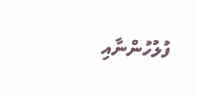ފުލުހުންނާއި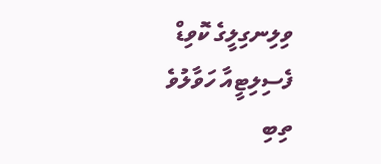ވިލިނގިލީގެ ކޮވިޑް ފެސިލިޓީއާ ހަވާލުވެ ތިބި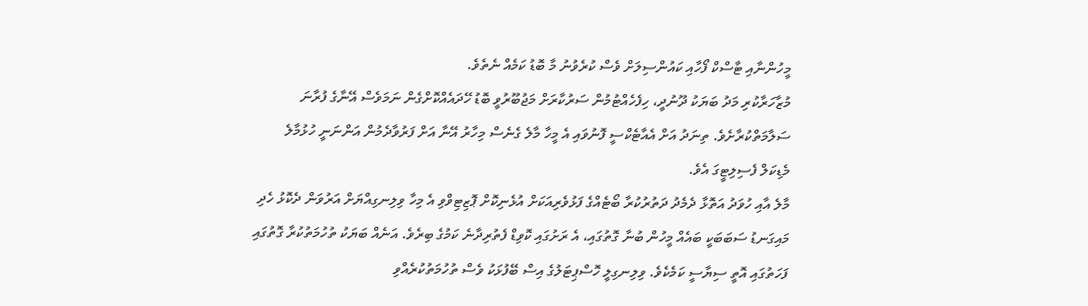މީހުންނާއި ޓާސްކް ފޯހާއި ކައުންސިލަށް ވެސް ކުރެވުނު މާ ބޮޑު ކަމެއް ނެތެވެ.
މުޒާހަރާކުރި މަދު ބަޔަކު ދޫނުދީ، ހިފެހެއްޓުމުން ސަރުކާރަށް މަޖުބޫރުވީ ބޮޑު ހޭދައެއްކޮށްގެން ނަމަވެސް އޭނާގެ ފުރާނަ ސަލާމަތްކުރާށެވެ. ތިނަދު އަށް އެއާޓެކްސީ ފޮނުވައި އެ މީހާ މާލެ ގެނެސް މިހާރު އޭނާ އަށް ފަރުވާދެމުން އަންނަނީ ހުޅުމާލެ މެޑިކަލް ފެސިލިޓީގަ އެވެ.
މާލެ އާއި ހުވަދު އަތޮޅާ ދެމެދު ދަތުރުކުރާ ބޯޓެއްގެ ފަޅުވެރިއަކަށް އުޅެނިކޮށް ޕޮޒިޓިވްވި އެ މިހާ ވިލިނގިއްޔަށް އަރުވަން ދެކޮޅު ހެދި މައިގަނޑު ސަބަބަކީ ބައެއް މީހުން ބުނާ ގޮތުގައި، އެ ރަށުގައި ކޮވިޑް ފެތުރިދާނެ ކަމުގެ ބިރެވެ. އަނެއް ބަޔަކު ތުހުމަތުކުރާ ގޮތުގައި ފަހަތުގައި އޮތީ ސިޔާސީ ކަމެކެވެ. ވިލިނގިލީ ހޮސްޕިޓަލުގެ އިސް ބޭފުޅަކު ވެސް ތުހުމަތުކުރެއްވި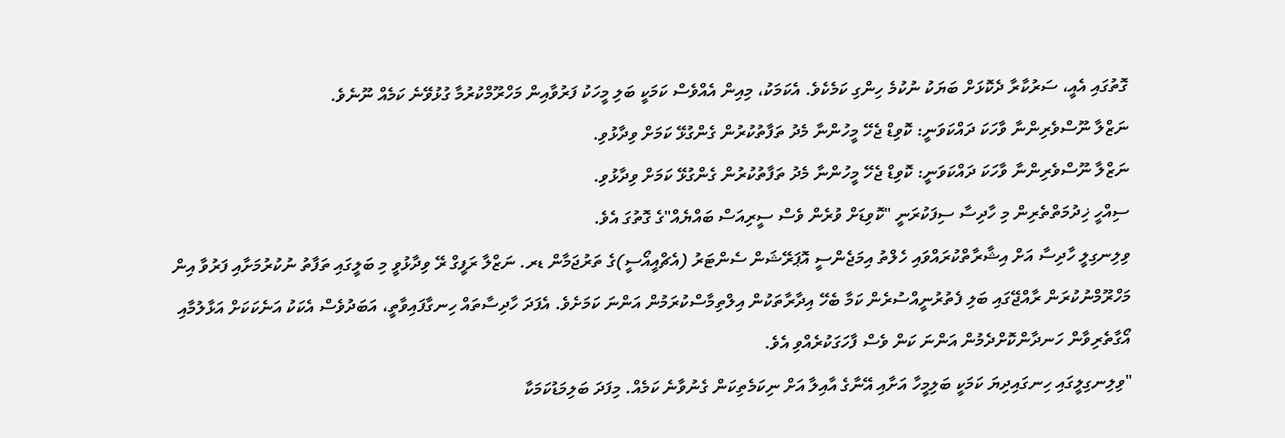ގޮތުގައި އެއީ، ސަރުކާރާ ދެކޮޅަށް ބަޔަކު ނުކުމެ ހިންގި ކަމެކެވެ. އެކަމަކު، މިއިން އެއްވެސް ކަމަކީ ބަލި މީހަކު ފަރުވާއިން މަހްރޫމްކުރުމާ ގުޅުވޭނެ ކަމެއް ނޫނެވެ.
ނަޒްލާ ނޫސްވެރިންނާ ވާހަކަ ދައްކަވަނީ: ކޮވިޑް ޖެހޭ މީހުންނާ މެދު ތަފާތުކުރުން ގެންގުޅޭ ކަމަށް ވިދާޅުވި.
ނަޒްލާ ނޫސްވެރިންނާ ވާހަކަ ދައްކަވަނީ: ކޮވިޑް ޖެހޭ މީހުންނާ މެދު ތަފާތުކުރުން ގެންގުޅޭ ކަމަށް ވިދާޅުވި.
ސިއްހީ ޚިދުމަތްތެރިން މި ހާދިސާ ސިފަކުރަނީ "ކޮވިޑަށް ވުރެން ވެސް ސީރިއަސް ބައްޔެއް"ގެ ގޮތުގަ އެވެ.
ވިލިނގިލީ ހާދިސާ އަށް އިޝާރާތްކުރައްވައި ހެލްތު އިމަޖެންސީ އޮޕަރޭޝަން ސެންޓަރު (އެޗްއީއޯސީ)ގެ ތަރުޖަމާން ޑރ. ނަޒްލާ ރަފީގް ރޭ ވިދާޅުވީ މި ބަލީގައި ތަފާތު ނުކުރުމަށާއި ފަރުވާ އިން މަހްރޫމްނުކުރަން ރާއްޖޭގައި ބަލި ފެތުރުނީއްސުރެން ކަމާ ބެހޭ އިދާރާތަކުން އިލްތިމާސްކުރަމުން އަންނަ ކަމަށެވެ. އެފަދަ ހާދިސާތައް ހިނގާފައިވާތީ، އަބަދުވެސް އެކަކު އަނެކަކަށް އަޅާލުމާއި އޯގާތެރިވާން ހަނދާންކޮށްދެމުން އަންނަ ކަން ވެސް ފާހަގަކުރެއްވި އެވެ.
"ވިލިނގިލީގައި ހިނގައިދިޔަ ކަމަކީ ބަލިމީހާ އަށާއި އޭނާގެ އާއިލާ އަށް ނިކަމެތިކަން ގެނުވާނެ ކަމެއް. މިފަދަ ބަލިމަޑުކަމަކާ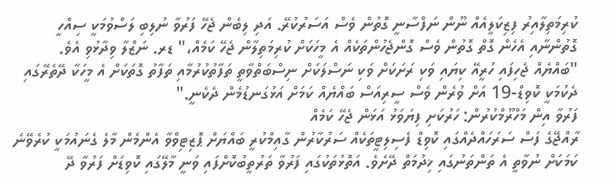ކުރިމަތިލާއިރު ފިޒިކަލީއެއް ނޫން ނަފްސާނީ ގޮތުން ވެސް އަސަރުކުރޭ. އަދި ލިބެން ޖެހޭ ފަރުވާ ނުލިބި ލަސްވުމަކީ ސިއްހީ ގޮތުންނާއި އެހެން ގޮތް ގޮތުން ވެސް ގޮންޖެހުންތަކެއް އެ މީހަކަށް ކުރިމަތިލާން ޖެހޭ ކަމެއް،" ޑރ. ނަޒްލާ ވިދާޅުވި އެވެ.
"ބައްޔެއް ޖެހިފައި ހުރީއޭ ކިޔައި ވަކި ރަށަކަށް ވަކި ނަސްލަކަށް ނިސްބަތްވާތީ ތަފާތުކުރުމާއި ތަފާތު ގޮތަކަށް އެ މީހަކާ ދޭތެރޭގައި ދެކުމަކީ ކޮވިޑް-19 އަށް ވުރެން ވެސް ސީރިއަސް ބައްޔެއް ކަމަށް އަޅުގަނޑުމެން ދެކެނީ."
ފަރުވާ އިން މަހްރޫމްކުރުން: ހަރުކަށި ފިޔަވަޅު އަޅަން ޖެހޭ ކަމެއް
ރާއްޖޭގެ ފަސް ސަރަހައްދެއްގައި ކޮވިޑް ފެސިލިޓީތަކެއް ސަރުކާރުން ގާއިމްކުރީ ބައްޔަށް ޕޮޒިޓިވްވާ އެންމެން މާލެ ގެނައުމަކީ ކުރެވޭނެ ކަމަކަށް ނުވާތީ އެ ތަންތަނުގައި ޚިދުމަތް ދޭށެވެ. އަތޮޅުތަކުގައި ފަރުވާ ތަރުތީބުކޮށްފައި ވަނީ މާލޭގައި ކޮވިޑަށް ފަރުވާ ދޭ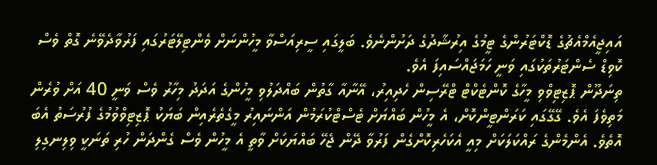އައިޖީއެމްއެޗުގެ ޑޮކްޓަރުންގެ ޓީމުގެ އިރުޝާދުގެ ދަށުންނެވެ. ބަލީގައި ސީރިއަސްވާ މީހުންނަށް ވެންޓިލޭޓަރުގައި ފަރުވާދެވޭނެ ގޮތް ވެސް ކޮވިޑް ސެންޓަރުތަކުގައި ވަނީ ހަމަޖައްސައިފަ އެވެ.
ތިނަދޫން ޕޮޒިޓިވްވި މީހާގެ ކޮންޓެކްޓް ޓްރޭސިން ހެދިއިރު، އޭނާއާ ގާތުން ބައްދަލުވި މީހުންގެ އަދަދު މިހާރު ވެސް ވަނީ 40 އަށް ވުރެން މަތިވެފަ އެވެ. ގޭގޭގައި ކަރަންޓީންކޮށް، އެ މީހުން ބައްޔަށް ޓެސްޓްކުރަމުން އަންނައިރު މީގެތެރެއިން ބަޔަކު ޕޮޒިޓިވްވުމުގެ ފުރުސަތު އެބަ އޮތެވެ. އެންމެންގެ ރައްކަލަކަށް މިއީ އެކަހެރިކޮށްގެން ފަރުވާ ދޭން ޖެހޭ ބައްޔަކަށް ވާތީ އެ މީހުން ވެސް ގެންދަން ހުރި ތަނަކީ ވިލިނގިލި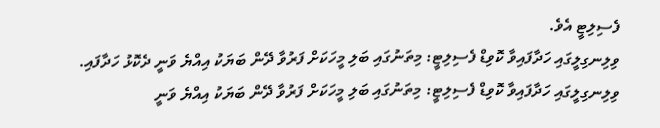ފެސިލިޓީ އެވެ.
ވިލިނގިލީގައި ހަދާފައިވާ ކޮވިޑް ފެސިލިޓީ: މިތަނުގައި ބަލި މީހަކަށް ފަރުވާ ދޭން ބަޔަކު އިއްޔެ ވަނީ ދެކޮޅު ހަދާފައި.
ވިލިނގިލީގައި ހަދާފައިވާ ކޮވިޑް ފެސިލިޓީ: މިތަނުގައި ބަލި މީހަކަށް ފަރުވާ ދޭން ބަޔަކު އިއްޔެ ވަނީ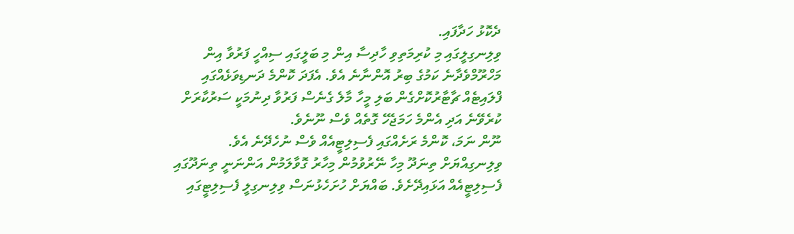ދެކޮޅު ހަދާފައި.
ވިލިނގިލީގައި މި ކުރިމަތިވި ހާދިސާ އިން މި ބަލީގައި ސިއްހީ ފަރުވާ އިން މަހްރޫމްވެދާނެ ކަމުގެ ބިރު އޮންނާނެ އެވެ. އެފަދަ ކޮންމެ ދަނޑިވަޅެއްގައި ފްލައިޓެއް ޗާޓާރުކޮށްގެން ބަލި މީހާ މާލެ ގެނެސް ފަރުވާ ދިނުމަކީ ސަރުކާރަށް ކުރެވޭނެ އަދި އެންމެ ހަމަޖެހޭ ގޮތެއް ވެސް ނޫނެވެ.
ނޫން ނަމަ، ކޮންމެ ރަށެއްގައި ފެސިލިޓީއެއް ވެސް ނުހެދޭނެ އެވެ. ވިލިނގިއްޔަށް ތިނަދޫ މިހާ ނޭރުވުމުން މިހާރު ގޮވާލަމުން އަންނަނީ ތިނަދޫގައި ފެސިލިޓީއެއް އަޅައިދޭށެވެ. ބައްޔަށް ހުށަހެޅުނަސް ވިލިނގިލީ ފެސިލިޓީގައި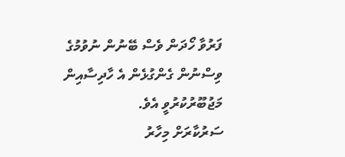ފަރުވާ ހޯދަން ވެސް ބޭނުން ނުވުމުގެ ވިސްނުން ގެންގުޅެން އެ ހާދިސާއިން މަޖުބޫރުކުރުވީ އެވެ.
ސަރުކާރަށް މިހާރު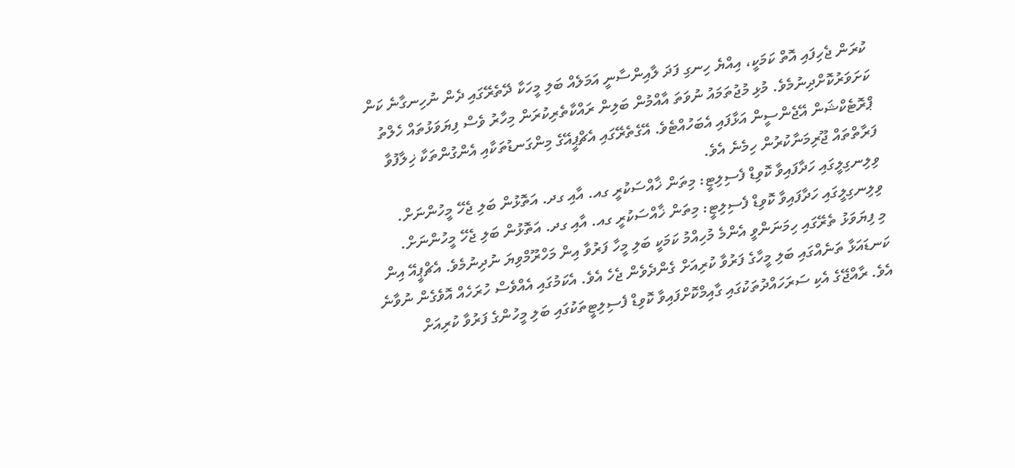ކުރަން ޖެހިފައި އޮތް ކަމަކީ، އިއްޔެ ހިނގި ފަދަ ލާއިންސާނީ އަމަލެއް ބަލި މީހަކާ ދޭތެރޭގައި ދެން ނުހިނގާނެ ކަން ކަށަވަރުކޮށްދިނުމެވެ. މުޅި މުޖުތަމައު ނުވަތަ އާއްމުން ބަލިން ރައްކާތެރިކުރަން މިހާރު ވެސް ފިޔަވަޅުތައް ހެލްތު ޕްރޮޓެކްޝަން އޭޖެންސީން އަޅާފައި އެބަހުއްޓެވެ. އޭގެތެރޭގައި އެޗްޕީއޭގެ މިންގަނޑުތަކާއި އެންގުންތަކާ ޚިލާފުވާ ފަރާތްތައް ޖޫރިމަނާކުރުން ހިމެނެ އެވެ.
ވިލިނގިލީގައި ހަދާފައިވާ ކޮވިޑް ފެސިލިޓީ: މިތަން ޚާއްސަކުރީ ގއ. އާއި ގދ. އަތޮޅުން ބަލި ޖެހޭ މީހުންނަށް.
ވިލިނގިލީގައި ހަދާފައިވާ ކޮވިޑް ފެސިލިޓީ: މިތަން ޚާއްސަކުރީ ގއ. އާއި ގދ. އަތޮޅުން ބަލި ޖެހޭ މީހުންނަށް.
މި ފިޔަވަޅު ތެރޭގައި ހިމަނަންވީ އެންމެ މުހިއްމު ކަމަކީ ބަލި މީހާ ފަރުވާ އިން މަހްރޫމްވިޔަ ނުދިނުމެވެ. އެޗްޕީއޭ އިން ކަނޑައަޅާ ތަނެއްގައި ބަލި މީހާގެ ފަރުވާ ކުރިއަށް ގެންދެވެން ޖެހެ އެވެ. އެކަމުގައި އެއްވެސް ހުރަހެއް އޮވެގެން ނުވާނެ އެވެ. ރާއްޖޭގެ އެކި ސަރަހައްދުތަކުގައި ގާއިމްކޮށްފައިވާ ކޮވިޑް ފެސިލިޓީތަކުގައި ބަލި މީހުންގެ ފަރުވާ ކުރިއަށް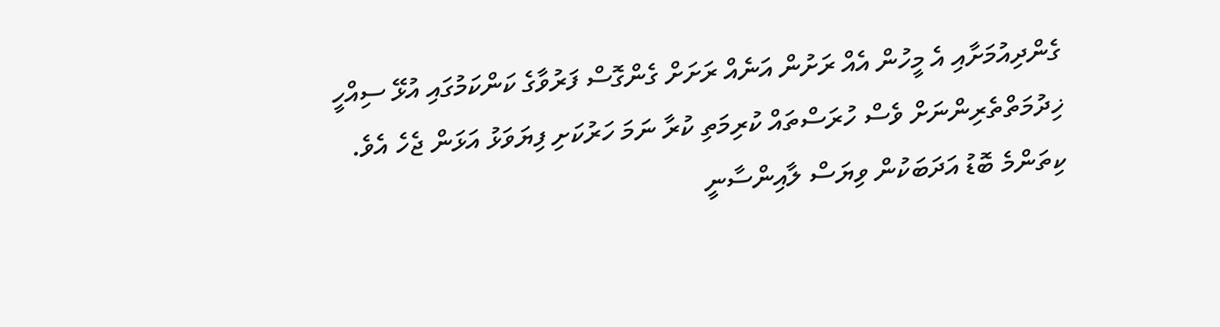ގެންދިއުމަށާއި އެ މީހުން އެއް ރަށުން އަނެއް ރަށަށް ގެންގޮސް ފަރުވާގެ ކަންކަމުގައި އުޅޭ ސިއްހީ ޚިދުމަތްތެރިންނަށް ވެސް ހުރަސްތައް ކުރިމަތި ކުރާ ނަމަ ހަރުކަށި ފިޔަވަޅު އަޅަން ޖެހެ އެވެ.
ކިތަންމެ ބޮޑު އަދަބަކުން ވިޔަސް ލާއިންސާނީ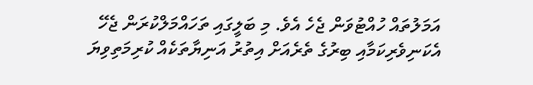އަމަލުތައް ހުއްޓުވަން ޖެހެ އެވެ. މި ބަލީގައި ތަހައްމަލްކުރަން ޖެހޭ އެކަނިވެރިކަމާއި ބިރުގެ ތެރެއަށް އިތުރު އަނިޔާތަކެއް ކުރިމަތިވިޔަ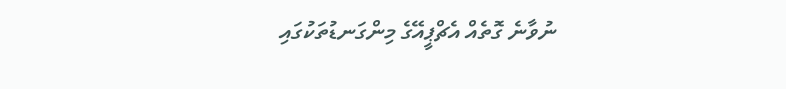ނުވާނެ ގޮތެއް އެޗްޕީއޭގެ މިންގަނޑުތަކުގައި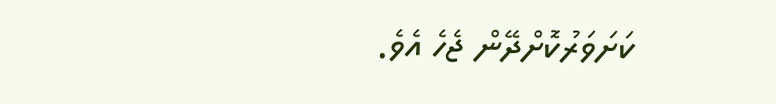ކަށަވަރުކޮށްދޭން ޖެހެ އެވެ.